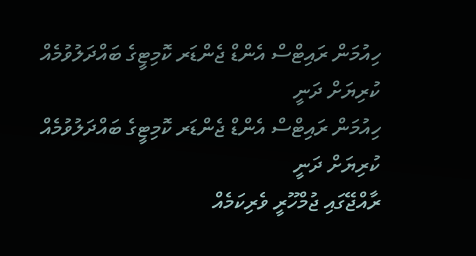ހިއުމަން ރައިޓްސް އެންޑް ޖެންޑަރ ކޮމިޓީގެ ބައްދަލުވުމެއް ކުރިޔަށް ދަނީ
ހިއުމަން ރައިޓްސް އެންޑް ޖެންޑަރ ކޮމިޓީގެ ބައްދަލުވުމެއް ކުރިޔަށް ދަނީ
ރާއްޖޭގައި ޖުމްހޫރީ ވެރިކަމެއް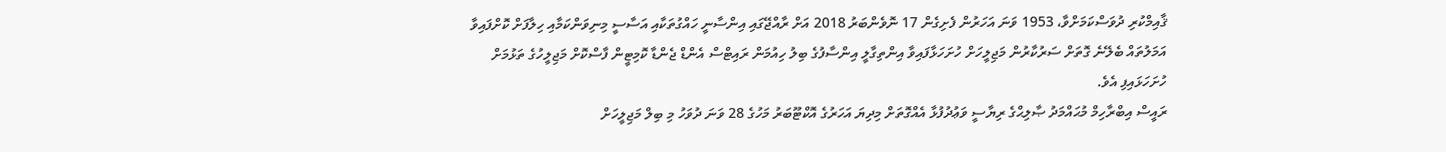ޤާއިމްކުރި ދުވަސްކަމަށްވާ، 1953 ވަނަ އަހަރުން ފެށިގެން 17 ނޮވެންބަރު 2018 އަށް ރާއްޖޭގައި އިންސާނީ ހައްގުތަކާއި އަސާސީ މިނިވަންކަމާއި ހިލާފަށް ކޮށްފައިވާ އަމަލުތައް ބެލޭނެ ގޮތަށް ސަރުކާރުން މަޖިލީހަށް ހުށަހަޅާފައިވާ އިންތިގާލީ އިންސާފުގެ ބިލު ހިއުމަން ރައިޓްސް އެންޑް ޖެންޑާ ކޮމިޓީން ފާސްކޮށް މަޖިލީހުގެ ތަޅުމަށް ހުށަހަޅައިފި އެވެ.
ރައީސް އިބްރާހިމް މުޙައްމަދު ޞާލިޙްގެ ރިޔާސީ ވަޢުދުފުޅާ އެއްގޮތަށް މިދިޔަ އަހަރުގެ އޮކްޓޫބަރު މަހުގެ 28 ވަނަ ދުވަހު މި ބިލް މަޖިލީހަށް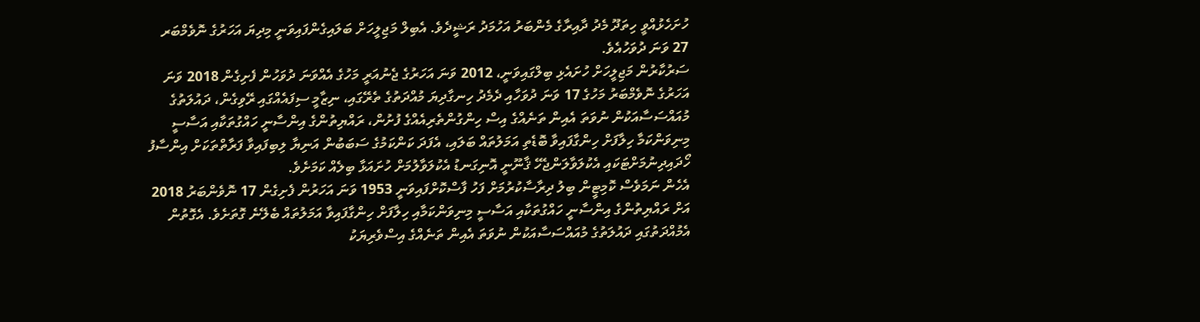ހުށަހެޅުއްވީ ހިތަދޫ މެދު ދާއިރާގެ މެންބަރު އަހުމަދު ރަޝީދެވެ. އެބިލް މަޖިލީހަށް ބަލައިގެންފައިވަނީ މިދިޔަ އަހަރުގެ ނޮވެމްބަރ 27 ވަނަ ދުވަހުއެވެ.
ސަރުކާރުން މަޖިލީހަށް ހުށައެޅި ބިލްގައިވަނީ، 2012 ވަނަ އަހަރުގެ ޖެނުއަރީ މަހުގެ އެއްވަނަ ދުވަހުން ފެށިގެން 2018 ވަނަ އަހަރުގެ ނޮވެމްބަރު މަހުގެ 17 ވަނަ ދުވަހާއި ދެމެދު ހިނގާދިޔަ މުއްދަތުގެ ތެރޭގައި، ނިޒާމީ ސިފައެއްގައި ރޭވިގެން، ދައުލަތުގެ މުއައްސަސާއަކުން ނުވަތަ އެއިން ތަނެއްގެ އިސް ހިންގުންތެރިއެއްގެ ފުށުން، ރައްޔިތުންގެ އިންސާނީ ހައްގުތަކާއި އަސާސީ މިނިވަންކަމާ ހިލާފަށް ހިންގާފައިވާ ބޮޑެތި އަމަލުތައް ބަލައި، އެފަދަ ކަންކަމުގެ ސަބަބުން އަނިޔާ ލިބިފައިވާ ފަރާތްތަކަށް އިންސާފު ހޯދައިދިނުމަށްޓަކައި އެކުލަވާލަންޖެހޭ ޤާނޫނީ އޮނިގަނޑު އެކުލަވާލުމަށް ހުށައަޅާ ބިލެއް ކަމަށެވެ.
އެހެން ނަމަވެސް ކޮމިޓީން ބިލު ދިރާސާކުރުމަށް ފަހު ފާސްކޮށްފައިވަނީ 1953 ވަނަ އަހަރުން ފެށިގެން 17 ނޮވެންބަރު 2018 އަށް ރައްޔިތުންގެ އިންސާނީ ހައްގުތަކާއި އަސާސީ މިނިވަންކަމާއި ހިލާފަށް ހިންގާފައިވާ އަމަލުތައް ބެލޭނެ ގޮތަށެވެ. އެގޮތުން އެމުއްދަތުގައި ދައުލަތުގެ މުއައްސަސާއަކުން ނުވަތަ އެއިން ތަނެއްގެ އިސްވެރިޔަކު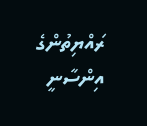ރައްޔިތުންގެ އިންސާނީ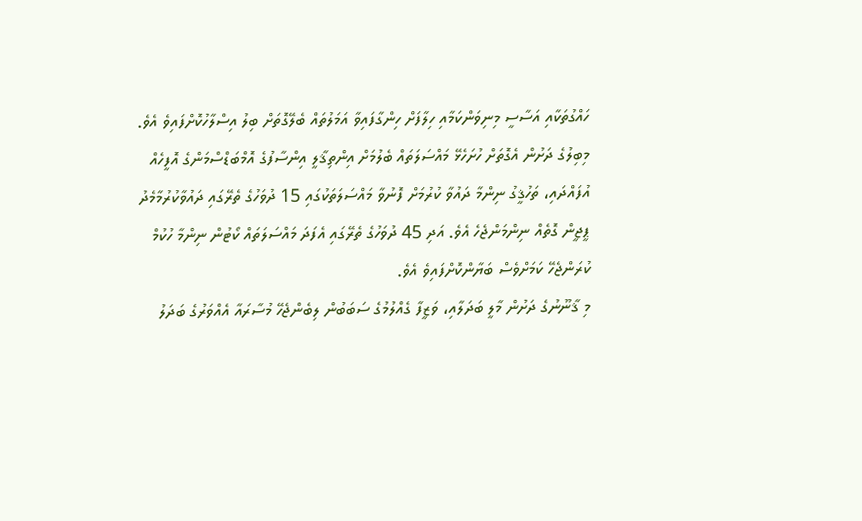ހައްގުތަކާއި އަސާސީ މިނިވަންކަމާއި ހިލާފަށް ހިންގާފައިވާ އަމަލުތައް ބެލޭގޮތަށް ބިލު އިސްލާހުކޮށްފައިވެ އެވެ.
މިބިލުގެ ދަށުން އެގޮތަށް ހުށަހެޅޭ މައްސަލަތައް ބެލުމަށް އިންތިޤާލީ އިންސާފުގެ އޮމްބަޑްސްމަންގެ އޮފީހެއް އުފައްދައި، ތަހުޤީގު ނިންމާ ދައުވާ ކުރުމަށް ފޮނުވާ މައްސަލަތަކުގައި 15 ދުވަހުގެ ތެރޭގައި ދައުވާކުރުމާމެދު ޕީޖީން ގޮތެއް ނިންމަންޖެހެ އެވެ. އަދި 45 ދުވަހުގެ ތެރޭގައި އެފަދަ މައްސަލަތައް ކޯޓުން ނިންމާ ހުކުމް ކުރަންޖެހޭ ކަމަށްވެސް ބަޔާންކޮށްފައިވެ އެވެ.
މި ޤާނޫނުގެ ދަށުން މާލީ ބަދަލާއި، ވަޒީފާ ގެއްލުމުގެ ސަބަބުން ލިބެންޖެހޭ މުސާރައާ އެއްވަރުގެ ބަދަލު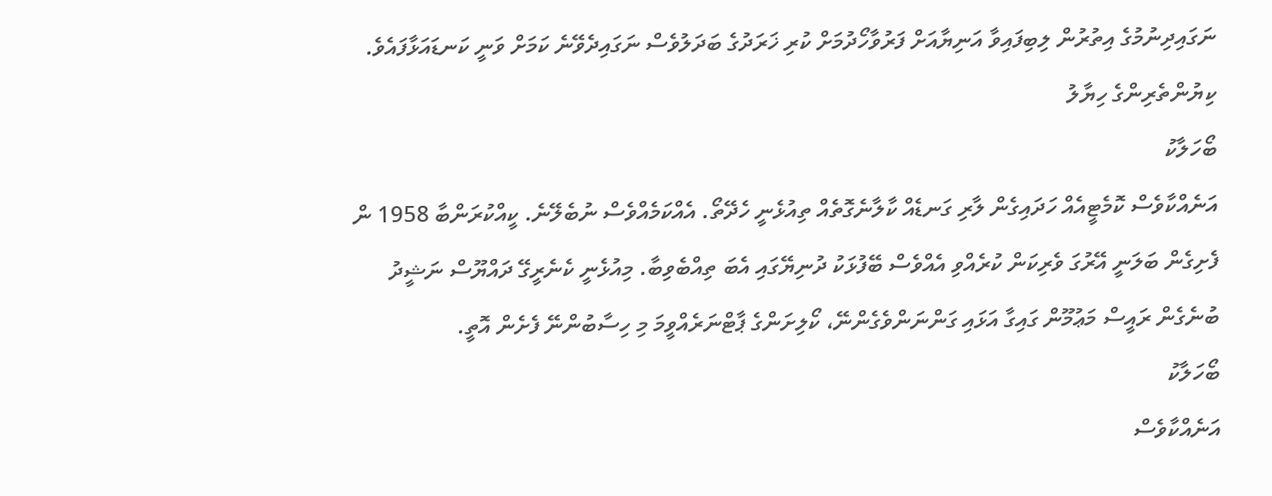ނަގައިދިނުމުގެ އިތުރުން ލިބިފައިވާ އަނިޔާއަށް ފަރުވާހޯދުމަށް ކުރި ޚަރަދުގެ ބަދަލުވެސް ނަގައިދެވޭނެ ކަމަށް ވަނީ ކަނޑައަޅާފައެވެ.
ކިޔުންތެރިންގެ ހިޔާލު
ބޯހަލާކު
އަނެއްކާވެސް ކޮމެޓީއެއް ހަދައިގެން ލާރި ގަނޑެއް ކާލާނެގޮތެއް ތިއުޅެނީ ހެދޭތޯ. އެއްކަމެއްވެސް ނުބެލޭނެ. ކީއްކުރަންބާ 1958 ން ފެށިގެން ބަލަނީ އޭރުގަ ވެރިކަން ކުރެއްވި އެއްވެސް ބޭފުޅަކު ދުނިޔޭގައި އެބަ ތިއްބެވިބާ. މިއުޅެނީ ކެނެރީގޭ ދައްޔޫސް ނަޝީދު ބުނެގެން ރައީސް މަޢުމޫން ގައިގާ އަޅައި ގަންނަންވެގެންނޭ، ކޯލިށަންގެ ޕާޓްނަރެއްވީމަ މި ހިސާބުންނޭ ފެށެން އޮތީ.
ބޯހަލާކު
އަނެއްކާވެސް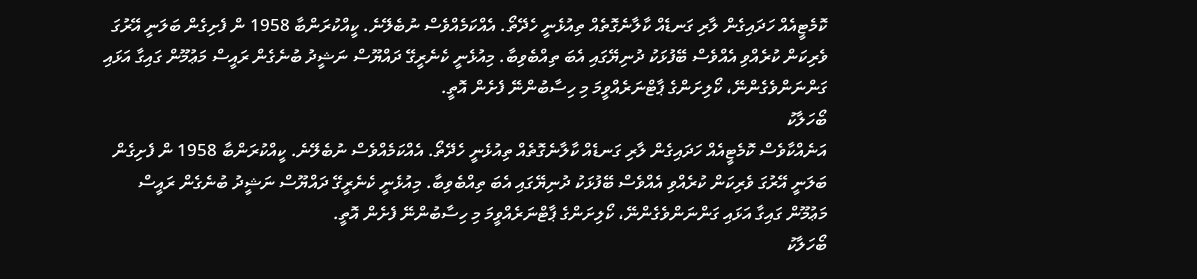ކޮމެޓީއެއް ހަދައިގެން ލާރި ގަނޑެއް ކާލާނެގޮތެއް ތިއުޅެނީ ހެދޭތޯ. އެއްކަމެއްވެސް ނުބެލޭނެ. ކީއްކުރަންބާ 1958 ން ފެށިގެން ބަލަނީ އޭރުގަ ވެރިކަން ކުރެއްވި އެއްވެސް ބޭފުޅަކު ދުނިޔޭގައި އެބަ ތިއްބެވިބާ. މިއުޅެނީ ކެނެރީގޭ ދައްޔޫސް ނަޝީދު ބުނެގެން ރައީސް މަޢުމޫން ގައިގާ އަޅައި ގަންނަންވެގެންނޭ، ކޯލިށަންގެ ޕާޓްނަރެއްވީމަ މި ހިސާބުންނޭ ފެށެން އޮތީ.
ބޯހަލާކު
އަނެއްކާވެސް ކޮމެޓީއެއް ހަދައިގެން ލާރި ގަނޑެއް ކާލާނެގޮތެއް ތިއުޅެނީ ހެދޭތޯ. އެއްކަމެއްވެސް ނުބެލޭނެ. ކީއްކުރަންބާ 1958 ން ފެށިގެން ބަލަނީ އޭރުގަ ވެރިކަން ކުރެއްވި އެއްވެސް ބޭފުޅަކު ދުނިޔޭގައި އެބަ ތިއްބެވިބާ. މިއުޅެނީ ކެނެރީގޭ ދައްޔޫސް ނަޝީދު ބުނެގެން ރައީސް މަޢުމޫން ގައިގާ އަޅައި ގަންނަންވެގެންނޭ، ކޯލިށަންގެ ޕާޓްނަރެއްވީމަ މި ހިސާބުންނޭ ފެށެން އޮތީ.
ބޯހަލާކު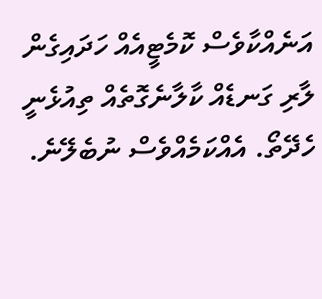އަނެއްކާވެސް ކޮމެޓީއެއް ހަދައިގެން ލާރި ގަނޑެއް ކާލާނެގޮތެއް ތިއުޅެނީ ހެދޭތޯ. އެއްކަމެއްވެސް ނުބެލޭނެ.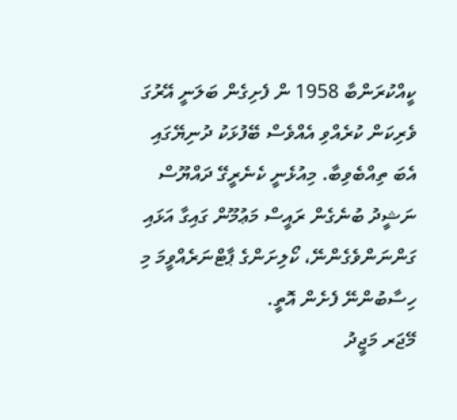ކީއްކުރަންބާ 1958 ން ފެށިގެން ބަލަނީ އޭރުގަ ވެރިކަން ކުރެއްވި އެއްވެސް ބޭފުޅަކު ދުނިޔޭގައި އެބަ ތިއްބެވިބާ. މިއުޅެނީ ކެނެރީގޭ ދައްޔޫސް ނަޝީދު ބުނެގެން ރައީސް މަޢުމޫން ގައިގާ އަޅައި ގަންނަންވެގެންނޭ، ކޯލިށަންގެ ޕާޓްނަރެއްވީމަ މި ހިސާބުންނޭ ފެށެން އޮތީ.
މޭޖަރ މަޖީދު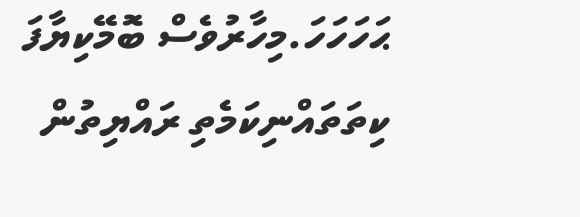ޙަހަހަހަ.މިހާރުވެސް ބޮމޭކިޔާފަ ކިތަތައްނިކަމެތި ރައްޔިތުން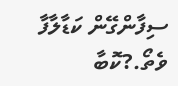ސިފާންގޭން ކަޑާލާފާ ވެތޯ.?ކޮބާ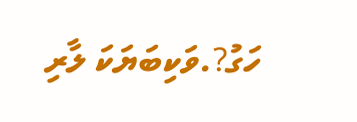ހަގު?.ވަކިބަޔަކަ ލާރި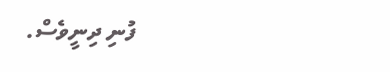ފުނި ދިނީވެސް.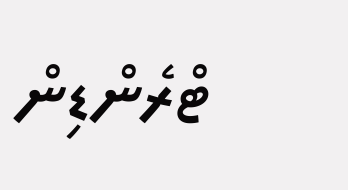ޓްރެންޑިން